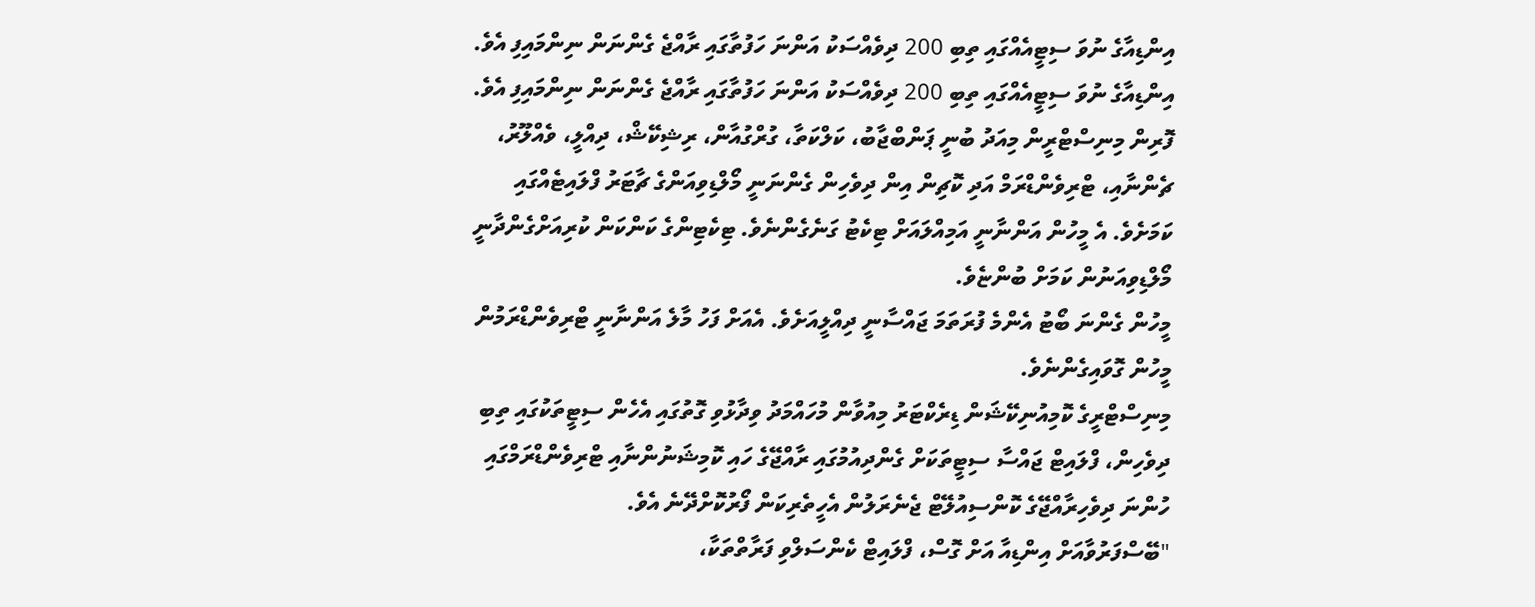އިންޑިއާގެ ނުވަ ސިޓީއެއްގައި ތިބި 200 ދިވެއްސަކު އަންނަ ހަފުތާގައި ރާއްޖެ ގެންނަން ނިންމައިފި އެވެ.
އިންޑިއާގެ ނުވަ ސިޓީއެއްގައި ތިބި 200 ދިވެއްސަކު އަންނަ ހަފުތާގައި ރާއްޖެ ގެންނަން ނިންމައިފި އެވެ.
ފޮރިން މިނިސްޓްރީން މިއަދު ބުނީ ޕަންބްޖާބު، ކަލްކަތާ، ގުރްގުއާން، ރިޝިކޭޝް، ދިއްލީ، ވެއްލޫރު، ޗެންނާއި، ޓްރިވެންޑްރަމް އަދި ކޮޗިން އިން ދިވެހިން ގެންނަނީ މޯލްޑިވިއަންގެ ޗާޓަރު ފްލައިޓެއްގައި ކަމަށެވެ. އެ މީހުން އަންނާނީ އަމިއްލައަށް ޓިކެޓު ގަނެގެންނެވެ. ޓިކެޓިންގެ ކަންކަން ކުރިއަށްގެންދާނީ މޯލްޑިވިއަނުން ކަމަށް ބުންޏެވެ.
މީހުން ގެންނަ ބޯޓު އެންމެ ފުރަތަމަ ޖައްސާނީ ދިއްލީއަށެވެ. އެއަށް ފަހު މާލެ އަންނާނީ ޓްރިވެންޑްރަމުން މީހުން ގޮވައިގެންނެވެ.
މިނިސްޓްރީގެ ކޮމިއުނިކޭޝަން ޑިރެކްޓަރު މިއުވާން މުހައްމަދު ވިދާޅުވި ގޮތުގައި އެހެން ސިޓީތަކުގައި ތިބި ދިވެހިން، ފްލައިޓް ޖައްސާ ސިޓީތަކަށް ގެންދިއުމުގައި ރާއްޖޭގެ ހައި ކޮމިޝަނުންނާއި ޓްރިވެންޑްރަމްގައި ހުންނަ ދިވެހިރާއްޖޭގެ ކޮންސިއުލޭޓް ޖެނެރަލުން އެހީތެރިކަން ފޯރުކޮށްދޭނެ އެވެ.
"ބޭސްފަރުވާއަށް އިންޑިއާ އަށް ގޮސް، ފްލައިޓް ކެންސަލްވި ފަރާތްތަކާ،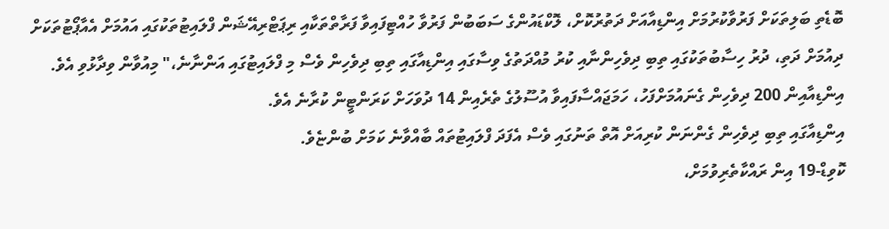ބޮޑެތި ބަލިތަކަށް ފަރުވާކުރުމަށް އިންޑިއާއަށް ދަތުރުކޮށް، ލޮކްޑައުންގެ ސަބަބުން ފަރުވާ ހުއްޓިފައިވާ ފަރާތްތަކާއި ރިޕަޓްރިއޭޝަން ފްލައިޓުތަކުގައި އައުމަށް އެއާޕޯޓުތަކަށް ދިއުމަށް ދަތި، ދުރު ހިސާބުތަކުގައި ތިބި ދިވެހިންނާއި ކުރު މުއްދަތުގެ ވިސާގައި އިންޑިއާގައި ތިބި ދިވެހިން ވެސް މި ފްލައިޓުގައި އަންނާނެ،" މިއުވާން ވިދާޅުވި އެވެ.
އިންޑިއާއިން 200 ދިވެހިން ގެނައުމަށްފަހު، ހަމަޖައްސާފައިވާ އުސޫލުގެ ތެރެއިން 14 ދުވަހަށް ކަރަންޓީން ކުރާނެ އެވެ.
އިންޑިއާގައި ތިބި ދިވެހިން ގެންނަން ކުރިއަށް އޮތް ތަނުގައި ވެސް އެފަދަ ފްލައިޓުތައް ބާއްވާނެ ކަމަށް ބުންޏެވެ.
ކޮވިޑް-19 އިން ރައްކާތެރިވުމަށް،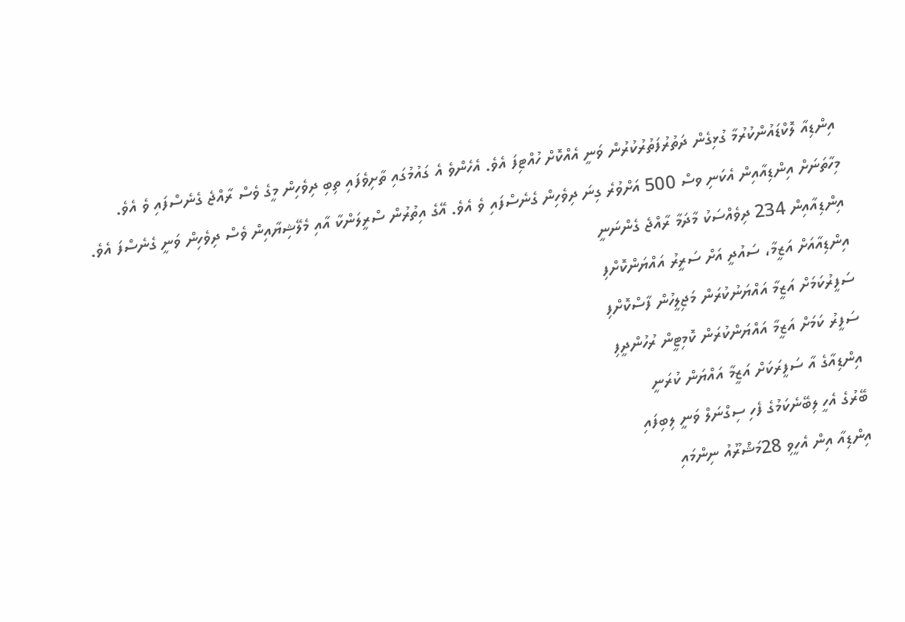އިންޑިއާ ލޮކްޑައުންކުރުމާ ގުޅިގެން ދަތުރުފަތުރުކުރުން ވަނީ އެއްކޮށް ހުއްޓިފަ އެވެ. އެހެންވެ އެ ގައުމުގައި ތާށިވެފައި ތިބި ދިވެހިން މީގެ ވެސް ރާއްޖެ ގެނެސްފައި ވެ އެވެ. މިހާތަނަށް އިންޑިއާއިން އެކަނި ވސް 500 އަށްވުރެ ގިނަ ދިވެހިން ގެނެސްފައި ވެ އެވެ. އޭގެ އިތުރުން ސްރީލަންކާ އާއި މެލޭޝިޔާއިން ވެސް ދިވެހިން ވަނީ ގެނެސްފަ އެވެ.
އިންޑިއާއިން 234 ދިވެއްސަކު މާދަމާ ރާއްޖެ ގެންނަނީ
އިންޑިއާއަށް އަޒީމާ، ސައުދީ އަށް ސަރީރު އައްޔަންކޮށްފި
ސަފީރުކަމަށް އަޒީމާ އައްޔަނުކުރަން މަޖިލީހުން ފާސްކޮށްފި
ސަފީރު ކަމަށް އަޒީމާ އައްޔަންކުރަން ކޮމިޓީން ރުހުންދީފި
އިންޑިއާގެ އާ ސަފީރަކަށް އަޒީމާ އައްޔަން ކުރަނީ
ބޭރުގެ އެހީ ލިބޭނެކަމުގެ ފެހި ސިގްނަލް ވަނީ ލިބިފައި
އިންޑިއާ އިން އެހީވި 28މަޝްރޫއު ނިންމައި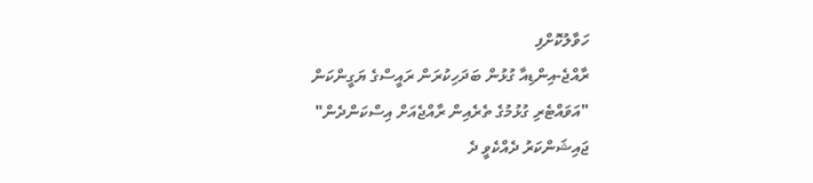ހަވާލުކޮށްފި
ރާއްޖެ-އިންޑިއާ ގުޅުން ބަދަހިކުރަން ރައީސްގެ ޔަގީންކަން
"އަވައްޓެރި ގުޅުމުގެ ތެރެއިން ރާއްޖެއަށް އިސްކަންދެން"
ޖައިޝަންކަރު ދެއްކެވީ ދެ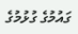ގައުމުގެ ގުޅުމުގެ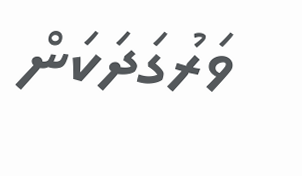ވަރުގަދަކަން